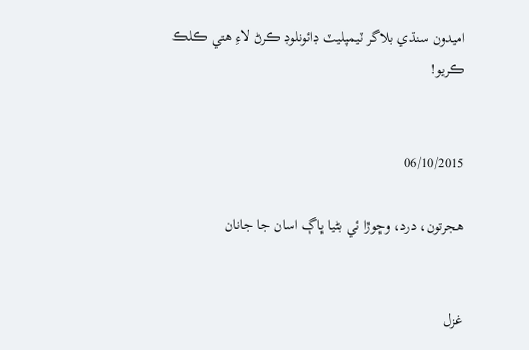امیدون سنڌي بلاگر ٽيمپليٽ ڊائونلوڊ ڪرڻ لاءِ هتي ڪلڪ ڪريو!


06/10/2015

هجرتون، درد، وڇوڙا ئي بڻيا ڀاڳ اسان جا جانان


غزل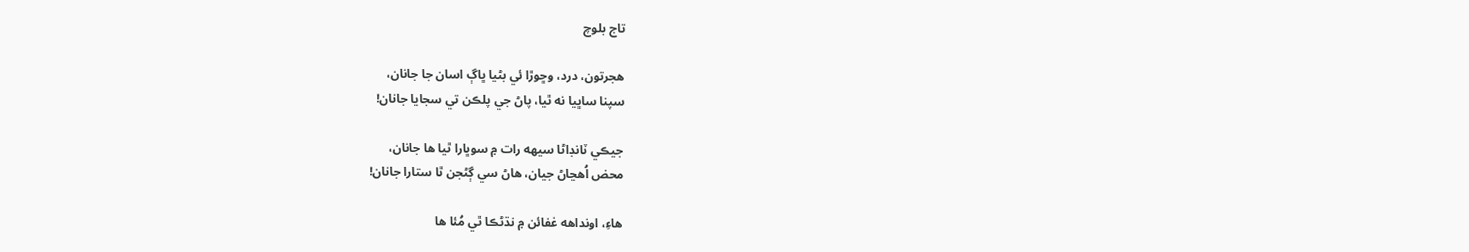تاج بلوچ

هجرتون، درد، وڇوڙا ئي بڻيا ڀاڳ اسان جا جانان،
سپنا ساڀيا نه ٿيا، پاڻ جي پلڪن تي سجايا جانان!

جيڪي ٽانڊاڻا سيهه رات ۾ سوڀارا ٿيا ها جانان،
محض اُهڃاڻ جيان، هاڻ سي ڳڻجن ٿا ستارا جانان!

هاءِ، اونداهه غفائن ۾ نڌڻڪا ٿي مُئا ها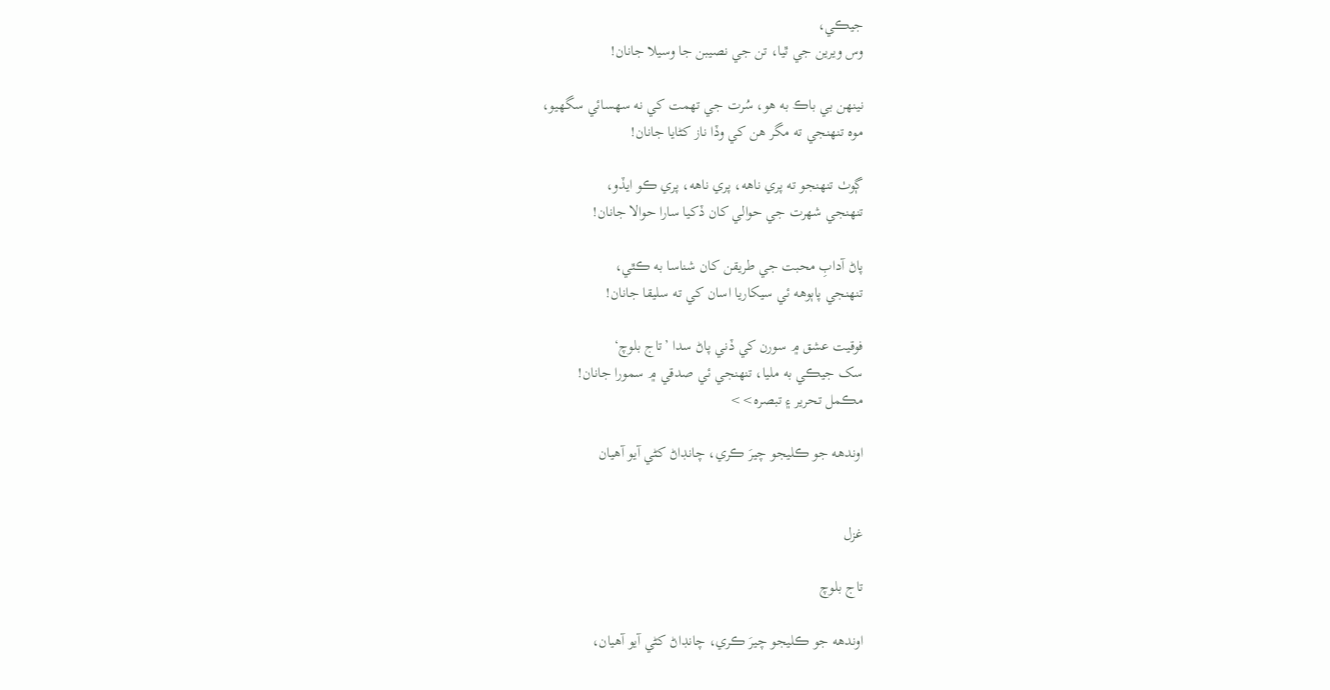جيڪي،
وس ويرين جي ٿيا، تن جي نصيبن جا وسيلا جانان!

نينهن بي باڪ به هو، سُرت جي تهمت کي نه سهسائي سگهيو،
موه تنهنجي ته مگر هن کي وڏا ناز کڻايا جانان!

ڳوٺ تنهنجو ته پري ناهه، پري ناهه، پري ڪو ايڏو،
تنهنجي شهرت جي حوالي کان ڏکيا سارا حوالا جانان!

پاڻ آدابِ محبت جي طريقن کان شناسا به ڪٿي،
تنهنجي پاٻوهه ئي سيکاريا اسان کي ته سليقا جانان!

فوقيت عشق ۾ سورن کي ڏني پاڻ سدا ’تاج بلوچ‘
سک جيڪي به مليا، تنهنجي ئي صدقي ۾ سمورا جانان!
مڪمل تحرير ۽ تبصره>>

اوندهه جو ڪليجو چيرَ ڪري، چانڊاڻ کڻي آيو آهيان


غزل

تاج بلوچ

اوندهه جو ڪليجو چيرَ ڪري، چانڊاڻ کڻي آيو آهيان،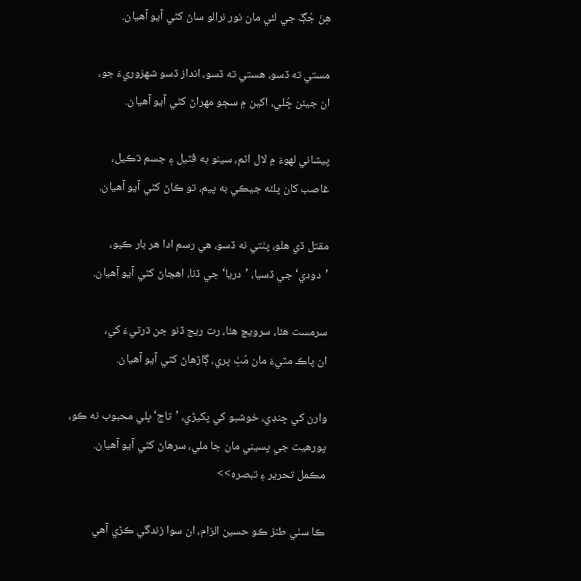هِنَ جُڳَ جي لئي مان نور نرالو ساڻ کڻي آيو آهيان.

مستي ته ڏسو، هستي ته ڏسو، انداز ڏسو شهزوريءَ جو،
ان جيئن ڇُلي، اکين ۾ سڄو مهراڻ کڻي آيو آهيان.

پيشاني لهوءَ ۾ لال اٿم، سينو به ڦٽيل ۽ جسم ڌڪيل،
غاصب کان پلئه جيڪي به پيم، تو ڪاڻ کڻي آيو آهيان.

مقتل ڏي هلو، پٺتي نه ڏسو، هي رسم ادا هر بار ڪيو،
’دودي‘ جي ڏسيا، ’دريا‘ جي ڏنا، اهڃاڻ کڻي آيو آهيان.

سرمست هئا، سرويچ هئا، رت ريج ڏنو جن ڌرتيءَ کي،
ان پاڪ مٽيءَ مان مُٺِ ڀري، ڳاڙهاڻ کڻي آيو آهيان.

وارن کي ڇنڊي، خوشبو کي پکيڙي، ’تاج‘ ڀلي محبوب نه ڪو،
پورهيت جي پسيني مان جا ملي، سرهاڻ کڻي آيو آهيان.
مڪمل تحرير ۽ تبصره>>

ڪا سٺي طنز ڪو حسين الزام، ان سوا زندگي ڪڙي آهي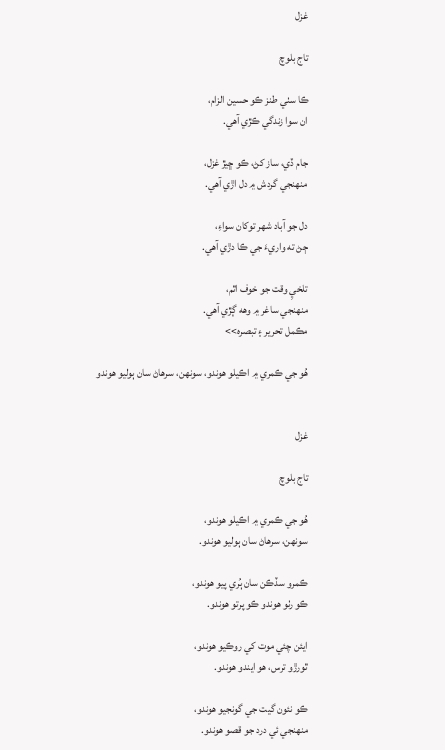غزل

تاج بلوچ

ڪا سٺي طنز ڪو حسين الزام،
ان سوا زندگي ڪڙي آهي.

جام ڏي، ساز کڻ، ڪو ڇيڙ غزل،
منهنجي گردش ۾ دل اڙي آهي.

دل جو آباد شهر توکان سواءِ،
ڄڻ ته واريءَ جي ڪا دڙي آهي.

تلخيِ وقت جو خوف اٿم،
منهنجي ساغر ۾ وهه ڳڙي آهي.
مڪمل تحرير ۽ تبصره>>

هُو جي ڪمري ۾ اڪيلو هوندو، سونهن، سرهاڻ سان ٻوليو هوندو


غزل

تاج بلوچ

هُو جي ڪمري ۾ اڪيلو هوندو،
سونهن، سرهاڻ سان ٻوليو هوندو.

ڪمرو سڏڪن سان ٻُري پيو هوندو،
ڪو رٺو هوندو ڪو پرتو هوندو.

ايئن چئي موت کي روڪيو هوندو،
ٿورڙو ترس، هو ايندو هوندو.

ڪو نئون گيت جي گونجيو هوندو،
منهنجي ئي درد جو قصو هوندو.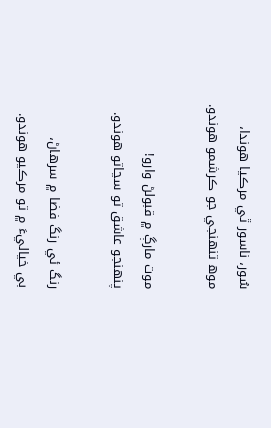سُور، ناسور ٿي مرڪيا هوندا،
موھ تنهنجي جو ڪرشمو هوندو.

موت مارڳ ۾ قبولڻ وارو!
پنهنجو عاشق تو سڃاتو هوندو.

رنگ ئي رنگ فضا ۾ سرهاڻ،
بي خياليءَ ۾ تو مرڪيو هوندو.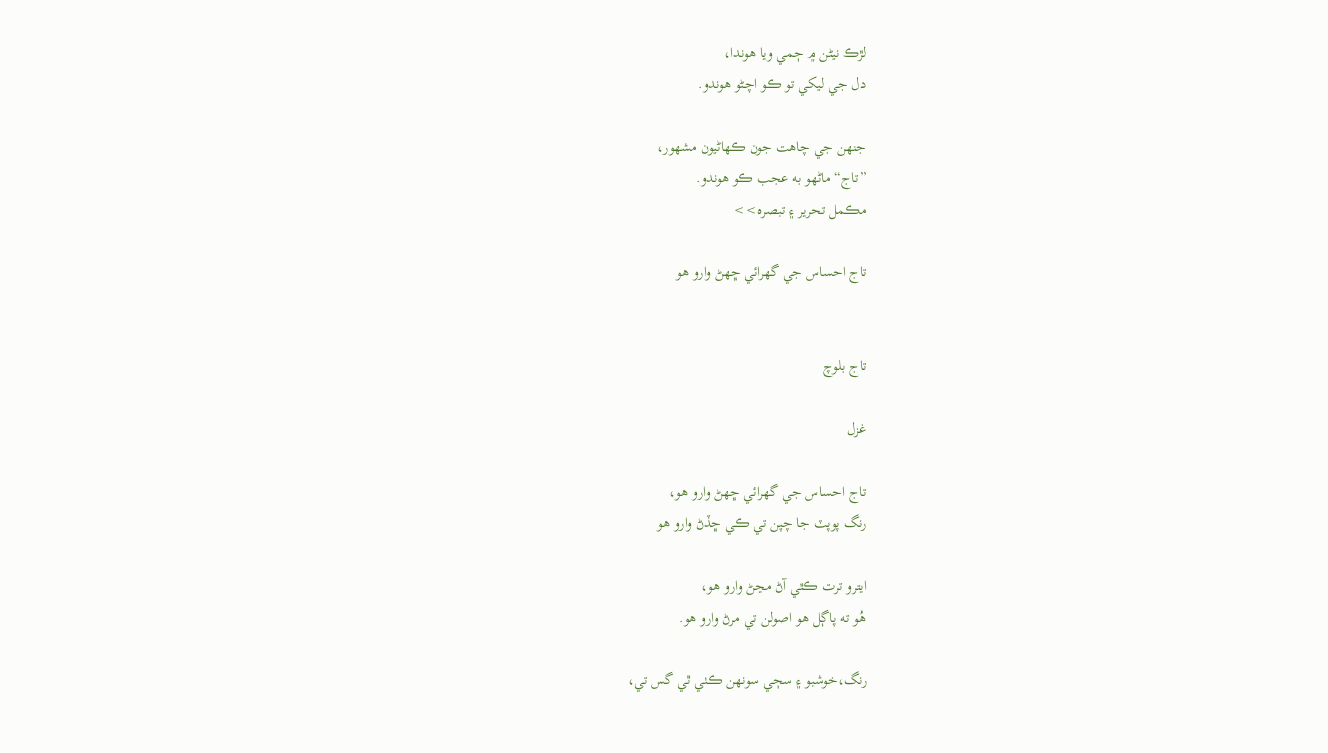لڙڪ نيڻن ۾ ڄمي ويا هوندا،
دل جي ليکي تو ڪو اچڻو هوندو.

جنهن جي چاهت جون ڪهاڻيون مشهور،
”تاج“ ماڻهو به عجب ڪو هوندو.
مڪمل تحرير ۽ تبصره>>

تاج احساس جي گهرائي ڇهڻ وارو هو


تاج بلوچ

غزل

تاج احساس جي گهرائي ڇهڻ وارو هو،
رنگ پوپٽ جا چپن تي ڪي ڇڏڻ وارو هو

ايترو ترت ڪٿي آڻ مڃڻ وارو هو،
هُو ته پاڳل هو اصولن تي مرڻ وارو هو.

رنگ،خوشبو ۽ سڄي سونهن ڪٺي ٿي گس تي،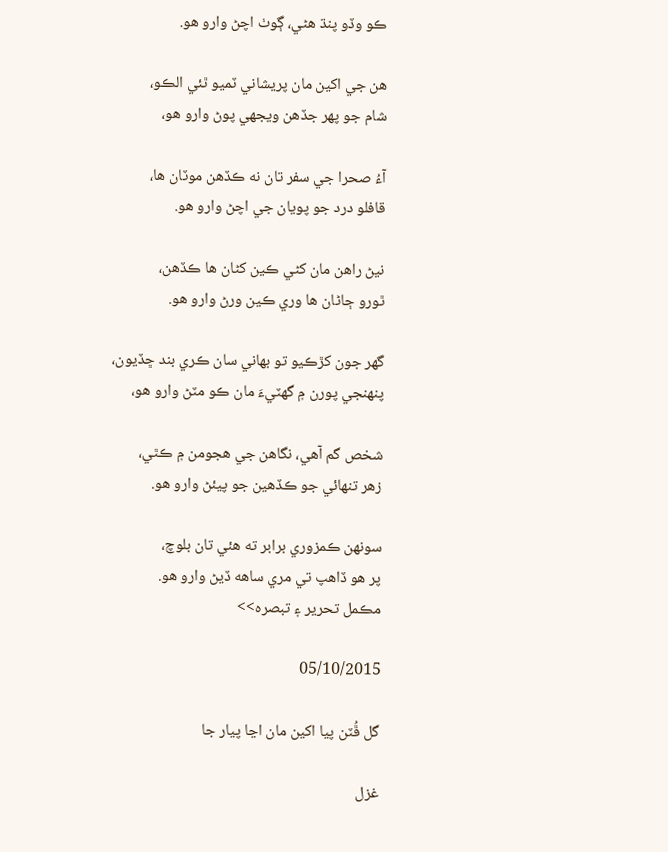ڪو وڏو پنڌ هڻي، ڳوٺ اچڻ وارو هو.

هن جي اکين مان پريشاني ٽميو ٿئي الڪو،
شام جو پهر جڏهن ويجهي پوڻ وارو هو،

آءُ صحرا جي سفر تان نه ڪڏهن موٽان ها،
قافلو درد جو پويان جي اچڻ وارو هو.

نيڻ راهن مان کڻي ڪين کڻان ها ڪڏهن،
ٿورو ڄاڻان ها وري ڪين ورڻ وارو هو.

گهر جون کڙڪيو تو بهاني سان ڪري بند ڇڏيون،
پنهنجي پورن ۾ گهٽيءَ مان ڪو مٽڻ وارو هو،

شخص گم آهي، نگاهن جي هجومن ۾ ڪٿي،
زهر تنهائي جو ڪڏهين جو پيئڻ وارو هو.

سونهن ڪمزوري برابر ته هئي تان بلوچ،
پر هو ڏاهپ تي مري ساهه ڏيڻ وارو هو.
مڪمل تحرير ۽ تبصره>>

05/10/2015

گل ڦُٽن پيا اکين مان اڃا پيار جا

غزل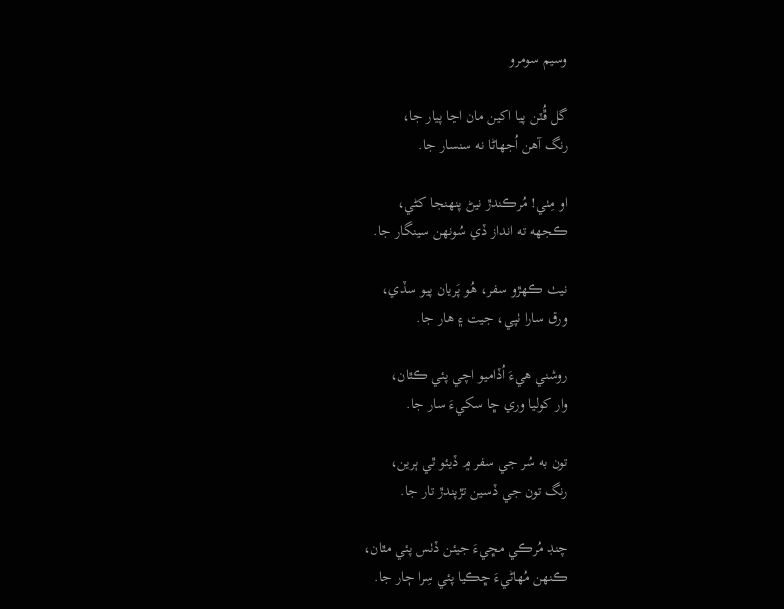وسيم سومرو

گل ڦُٽن پيا اکين مان اڃا پيار جا،
رنگ آهن اُجهاڻا نه سنسار جا.

او مِٺي! مُرڪندڙ نيڻ پنهنجا کڻي،
ڪجهه ته انداز ڏي سُونهن سينگار جا.

نيٺ ڪهڙو سفر، هُو پَريان پيو سڏي،
ورق سارا ٺپي، جيت ۽ هار جا.

روشني هيءَ اُڏاميو اچي پئي ڪٿان،
وار کوليا وري ڇا سکيءَ سار جا.

تون به سُر جي سفر ۾ ڏيئو ٿي ٻرين،
رنگ تون جي ڏسين تڙپندڙ تار جا.

چنڊ مُرڪي مڇيءَ جيئن ڏٺس پئي مٿان،
ڪنهن مُهاڻيءَ ڇڪيا پئي سِرا ڄار جا.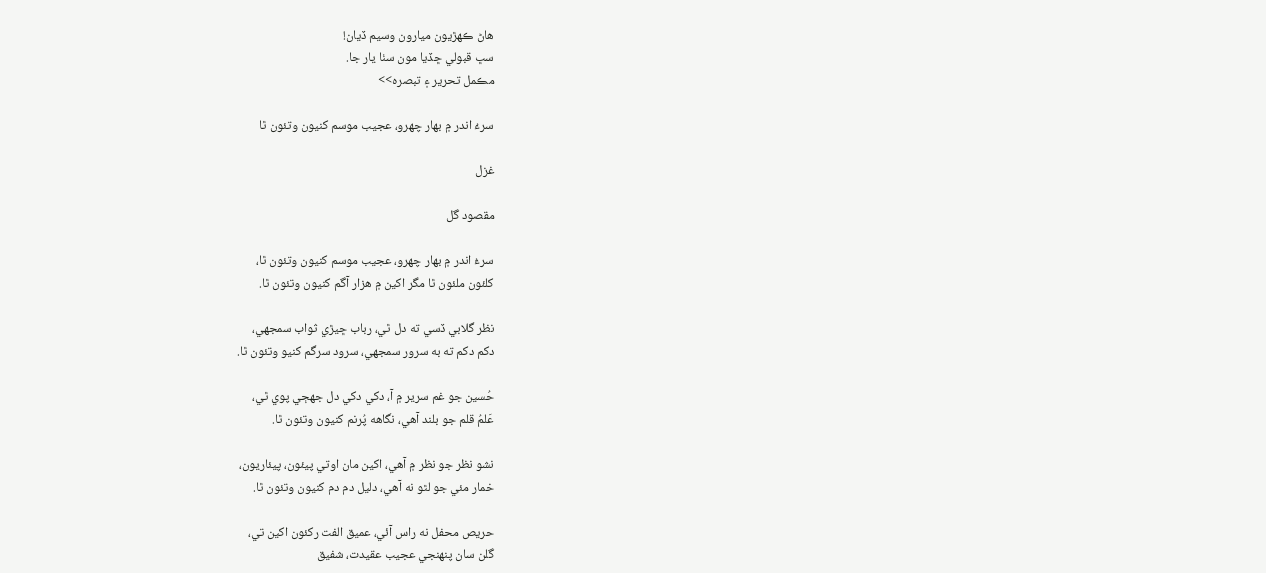هاڻ ڪهڙيون ميارون وسيم ڏيان!
سڀ قبولي ڇڏيا مون سٺا يار جا.
مڪمل تحرير ۽ تبصره>>

سرءُ اندر ۾ بهار چهرو، عجيب موسم کنيون وتئون ٿا

غزل

مقصود گل

سرءُ اندر ۾ بهار چهرو، عجيب موسم کنيون وتئون ٿا،
کلئون ملئون ٿا مگر اکين ۾ هزار آگم کنيون وتئون ٿا.

نظر گلابي ڏسي ته دل ٿي، رباب ڇيڙي ثواب سمجهي،
دکم دکم ته به سرور سمجهي، سرود سرگم کنيو وتئون ٿا.

حُسين جو غم سرير ۾ آ، دکي دکي دل جهڄي پوي ٿي،
عَلمُ قلم جو بلند آهي، نگاهه پُرنم کنيون وتئون ٿا.

نشو نظر جو نظر ۾ آهي، اکين مان اوتي پيئون، پيئاريون،
خمار مئي جو لٿو نه آهي، دليل دم دم کنيون وتئون ٿا.

حريص محفل نه راس آئي، عميق الفت رکئون اکين تي،
گلن سان پنهنجي عجيب عقيدت، شفيق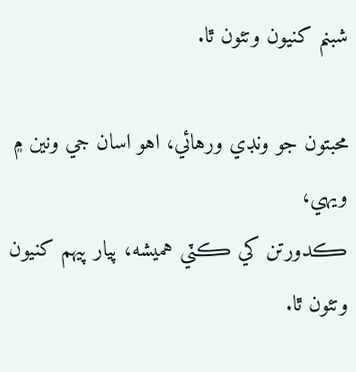شبنم کنيون وتئون ٿا.

محبتون جو ونڊي ورهائي، اهو اسان جي ونين ۾ ويهي،
ڪدورتن کي ڪٽي هميشه، پيار پيهم کنيون وتئون ٿا.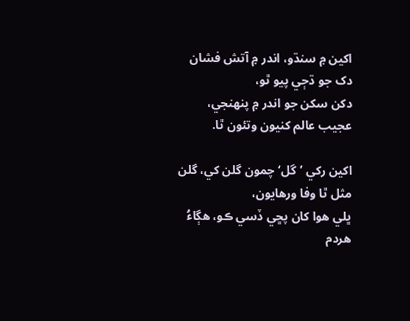اکين ۾ سنڌو، اندر ۾ آتش فشان دک جو ڌڄي پيو ٿو،
دکن سکن جو اندر ۾ پنهنجي، عجيب عالم کنيون وتئون ٿا.

اکين رکي ’گل‘ چمون گلن کي، گلن مثل ٿا وفا ورهايون،
ڀلي هوا کان پڇي ڏسي ڪو، هڳاءُ هردم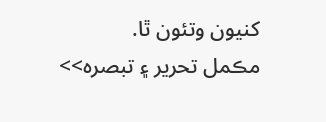کنيون وتئون ٿا.
مڪمل تحرير ۽ تبصره>>